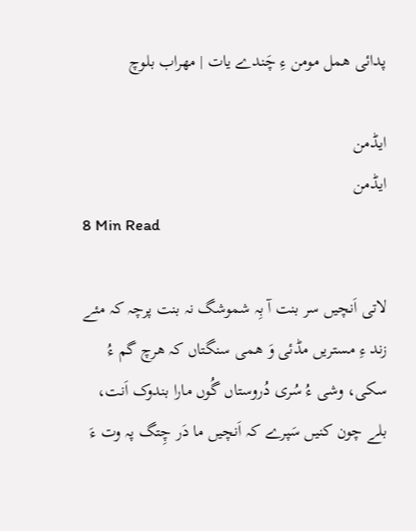پدائی ھمل مومن ءِ چَندے یات | مھراب بلوچ

ایڈمن
ایڈمن
8 Min Read

لاتی اَنچیں سر بنت آ بِہ شموشگ نہ بنت پرچہ کہ مئے زند ءِ مستریں مڈئی وَ ھمی سنگتاں کہ ھرچ گم ءُ سکی، وشی ءُ سُری دُروستاں گُوں مارا بندوک اَنت، بلے چون کنیں سَپرے کہ اَنچیں ما دَر چِتگ پہ وت ءَ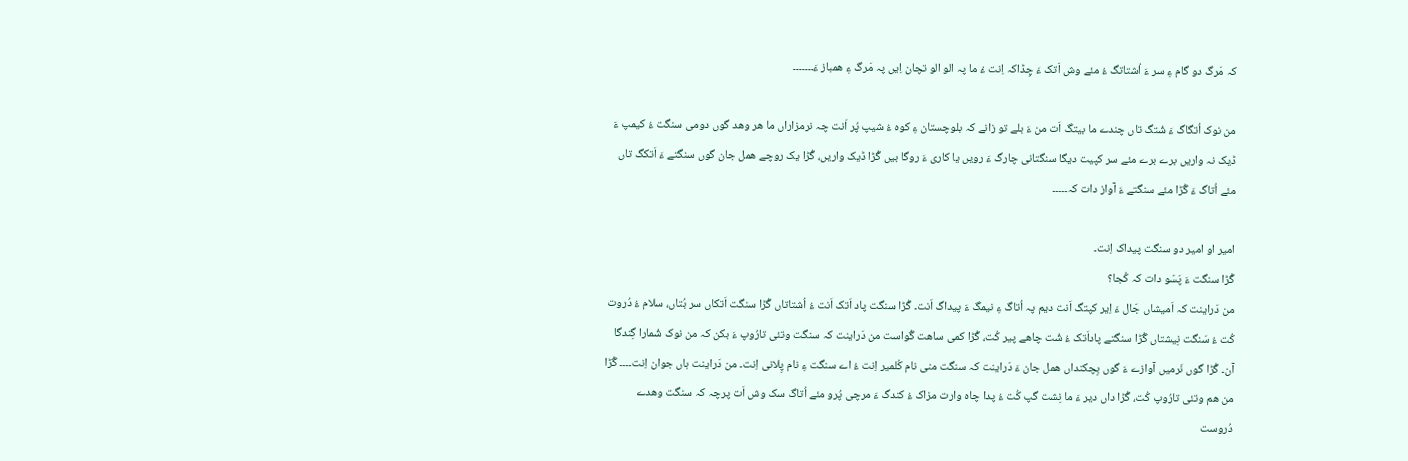کہ مَرگ دو گام ءِ سر ءَ اُشتاتگ ءُ مئے وش اَتک ءَ چِڈاکہ اِنت ءُ ما پہ الو الو تچان اِیں پہ مَرگ ءِ ھمباز ءَ۔۔۔۔۔۔۔

من نوک اُتگاگ ءَ شُتگ تاں چندے ما بیتگ اَت من ءَ بلے تو زانے کہ بلوچستان ءِ کوہ ءُ شیپ پُر اَنت چہ نرمزاراں ما ھر وھد گوں دومی سنگت ءُ کیمپ ءَ ڈیک نہ واریں برے برے مئے سر کپیت دیگا سنگتانی چارگ ءَ رویں یا کاری ءَ روگا بیں گُڑا ڈیک واریں، گُڑا یک روچے ھمل جان گوں سنگتے ءَ اَتکگ تاں مئے اُتاگ ءَ گُڑا مئے سنگتے ءَ آواز دات کہ۔۔۔۔۔

امیر او امیر دو سنگت پیداک اِنت۔
گُڑا سنگت ءَ پَسّو دات کہ کُجا؟
من دَراینت کہ اَمیشاں جَال ءَ اِیر کپتگ اَنت دیم پہ اُتاگ ءِ نیمگ ءَ پیداگ اَنت۔ گُڑا سنگت پاد اَتک اَنت ءُ اُشتاتاں گُڑا سنگت اَتکاں سر بُتاں، سلام ءُ دُروت کُت ءُ سَنگت نِیشتاں گُڑا سنگتے پاداَتک ءُ شُت چاھے پیر کُت، گُڑا کمی ساھت گُواست من دَراینت کہ سنگت وتئی تارُوپ ءَ بکن کہ من نوک شُمارا گِندگا آن۔ گُڑا گوں نَرمیں آوازے ءَ گوں بِچکنداں ھمل جان ءَ دَراینت کہ سنگت منی نام کُلمیر اِنت ءُ اے سنگت ءِ نام پِلانی اِنت۔ من دَراینت ہاں جوان اِنت۔۔۔۔ گُڑا من ھم وتئی تارُوپ کُت، گُڑا داں دیر ءَ ما نِشت گپ کُت ءُ پدا چاہ وارت مزاک ءُ کندگ ءَ مرچی پُرو مئے اُتاگ سک وش اَت پرچہ کہ سنگت وھدے دُروست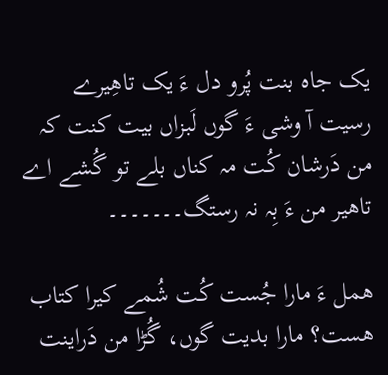یک جاہ بنت پُرو دل ءَ یک تاھِیرے رسیت آ وشی ءَ گوں لَبزاں بیت کنت کہ من دَرشان کُت مہ کناں بلے تو گُشے اے تاھیر من ءَ بِہ نہ رستگ۔۔۔۔۔۔۔

ھمل ءَ مارا جُست کُت شُمے کیرا کتاب ھست؟ مارا بدیت گوں، گُڑا من دَراینت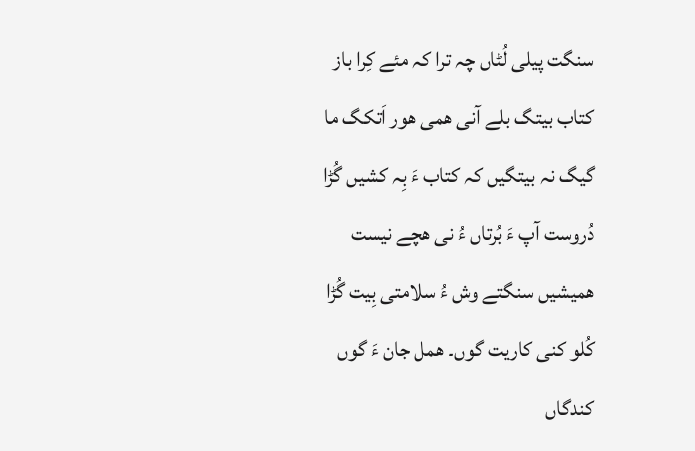سنگت پیلی لُٹاں چہ ترا کہ مئے کِرا باز کتاب بیتگ بلے آنی ھمی ھور اَتکگ ما گیگ نہ بیتگیں کہ کتاب ءَ بِہ کشیں گُڑا دُروست آپ ءَ بُرتاں ءُ نی ھچے نیست ھمیشیں سنگتے وش ءُ سلامتی بِیت گُڑا کُلو کنی کاریت گوں۔ ھمل جان ءَ گوں کندگاں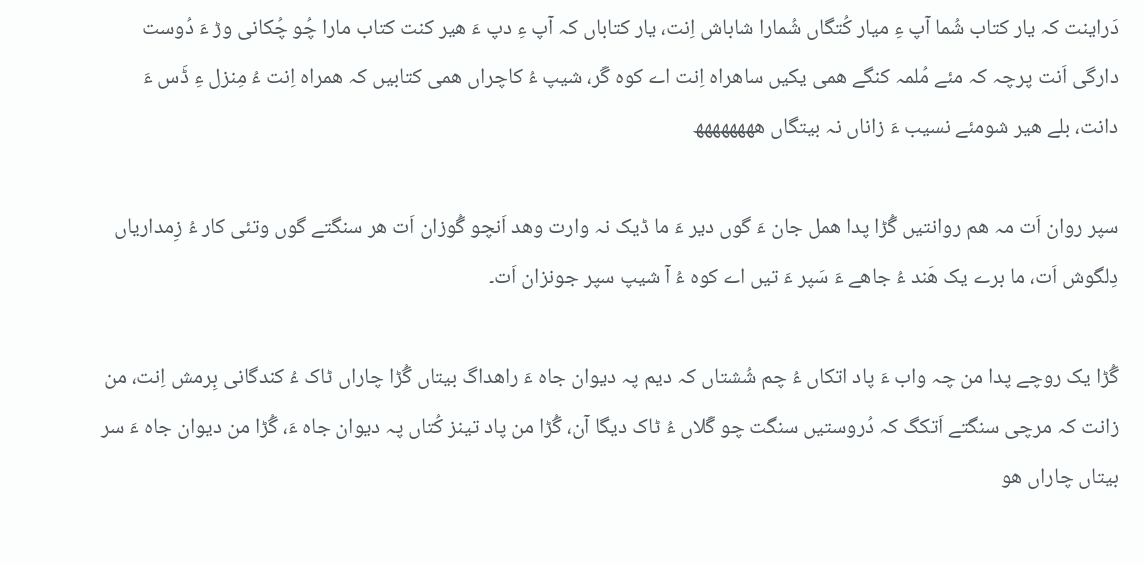دَراینت کہ یار کتاب شُما آپ ءِ میار کُتگاں شُمارا شاباش اِنت، یار کتاباں کہ آپ ءِ دپ ءَ ھیر کنت کتاب مارا چُو چُکانی وڑ ءَ دُوست دارگی اَنت پرچہ کہ مئے مُلمہ کنگے ھمی یکیں ساھراہ اِنت اے کوہ گَر، شیپ ءُ کاچراں ھمی کتابیں کہ ھمراہ اِنت ءُ مِنزل ءِ ڈَس ءَ دانت، بلے ھیر شومئے نسیب ءَ زاناں نہ بیتگاں ھھھھھھھھ

سپر روان اَت مہ ھم روانتیں گُڑا پدا ھمل جان ءَ گوں دیر ءَ ما ڈیک نہ وارت وھد اَنچو گُوزان اَت ھر سنگتے گوں وتئی کار ءُ زِمداریاں دِلگوش اَت، ما برے یک ھَند ءُ جاھے ءَ سَپر ءَ تیں اے کوہ ءُ آ شیپ سپر جونزان اَت۔

گُڑا یک روچے پدا من چہ واب ءَ پاد اتکاں ءُ چم شُشتاں کہ دیم پہ دیوان جاہ ءَ راھداگ بیتاں گُڑا چاراں ٹاک ءُ کندگانی بِرمش اِنت، من زانت کہ مرچی سنگتے اَتکگ کہ دُروستیں سنگت چو گَلاں ءُ ٹاک دیگا آن، گُڑا من پاد تینز کُتاں پہ دیوان جاہ ءَ، گُڑا من دیوان جاہ ءَ سر بیتاں چاراں ھو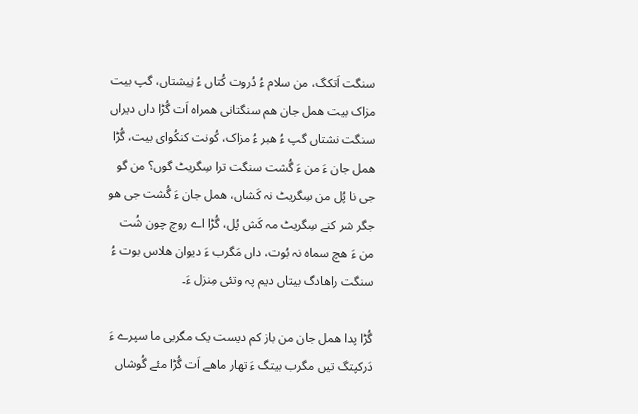سنگت اَتکگ، من سلام ءُ دُروت کُتاں ءُ نِیشتاں، گپ بیت مزاک بیت ھمل جان ھم سنگتانی ھمراہ اَت گُڑا داں دیراں سنگت نشتاں گپ ءُ ھبر ءُ مزاک، کُونت کنکُوای بیت، گُڑا ھمل جان ءَ من ءَ گُشت سنگت ترا سِگریٹ گوں؟ من گو جی نا پُل من سِگریٹ نہ کَشاں، ھمل جان ءَ گُشت جی ھو جگر شر کنے سِگریٹ مہ کَش پُل، گُڑا اے روچ چون شُت من ءَ ھچ سماہ نہ بُوت، داں مَگرب ءَ دیوان ھلاس بوت ءُ سنگت راھادگ بیتاں دیم پہ وتئی مِنزل ءَ۔

گُڑا پدا ھمل جان من باز کم دیست یک مگربی ما سپرے ءَ دَرکپتگ تیں مگرب بیتگ ءَ تھار ماھے اَت گُڑا مئے گُوشاں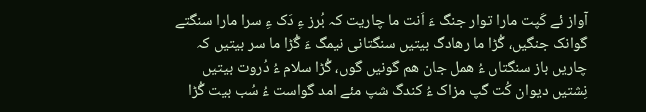آواز ئے کَپت مارا توار جنگ ءَ اَنت ما چاریت کہ بُرز ءِ دَک ءِ سرا مارا سنگتے گوانک جنگیں، گُڑا ما رھادگ بیتیں سنگتانی نیمگ ءَ گُڑا ما سر بیتیں کہ چاریں باز سنگتاں ءُ ھمل جان ھم گونیں گوں، گُڑا سلام ءُ دُروت بیتیں نِشتیں دیوان کُت گپ مزاک ءُ کندگ شپ مئے امد گواست ءُ سُب بیت گُڑا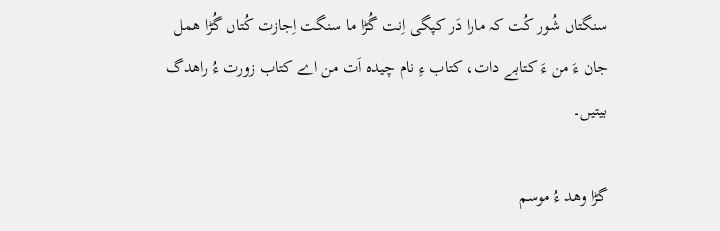سنگتاں شُور کُت کہ مارا دَر کپگی اِنت گُڑا ما سنگت اِجازت کُتاں گُڑا ھمل جان ءَ من ءَ کتابے دات، کتاب ءِ نام چیدہ اَت من اے کتاب زورت ءُ راھدگ بیتیں۔

گڑا وھد ءُ موسم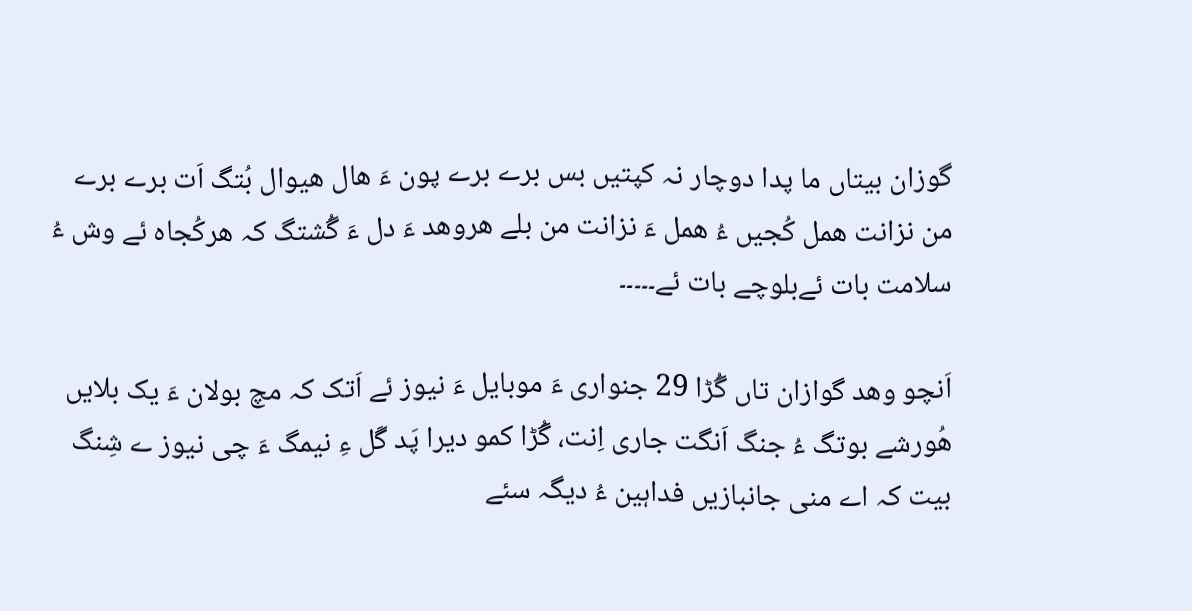گوزان بیتاں ما پدا دوچار نہ کپتیں بس برے برے پون ءَ ھال ھیوال بُتگ اَت برے برے من نزانت ھمل کُجیں ءُ ھمل ءَ نزانت من بلے ھروھد ءَ دل ءَ گُشتگ کہ ھرکُجاہ ئے وش ءُ سلامت بات ئےبلوچے بات ئے۔۔۔۔۔

اَنچو وھد گوازان تاں گُڑا 29 جنواری ءَ موبایل ءَ نیوز ئے اَتک کہ مچ بولان ءَ یک بلایں ھُورشے بوتگ ءُ جنگ اَنگت جاری اِنت، گُڑا کمو دیرا پَد گَل ءِ نیمگ ءَ چی نیوز ے شِنگ بیت کہ اے منی جانبازیں فداہین ءُ دیگہ سئے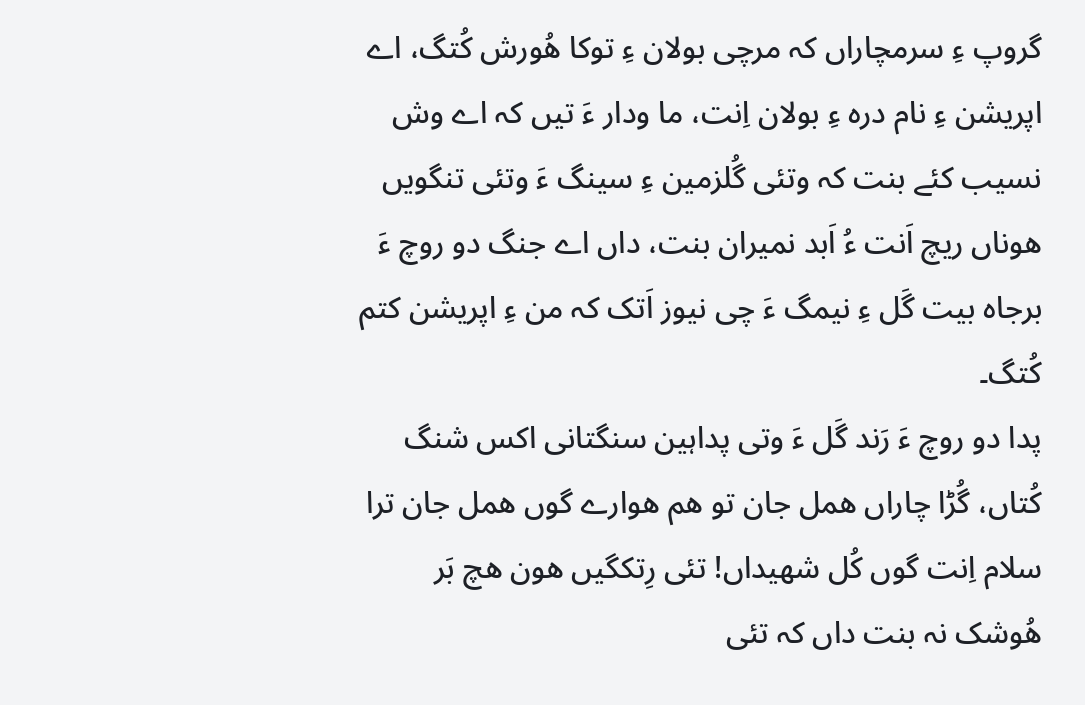گروپ ءِ سرمچاراں کہ مرچی بولان ءِ توکا ھُورش کُتگ، اے اپریشن ءِ نام درہ ءِ بولان اِنت، ما ودار ءَ تیں کہ اے وش نسیب کئے بنت کہ وتئی گُلزمین ءِ سینگ ءَ وتئی تنگویں ھوناں ریچ اَنت ءُ اَبد نمیران بنت، داں اے جنگ دو روچ ءَ برجاہ بیت گَل ءِ نیمگ ءَ چی نیوز اَتک کہ من ءِ اپریشن کتم کُتگ۔
پدا دو روچ ءَ رَند گَل ءَ وتی پداہین سنگتانی اکس شنگ کُتاں، گُڑا چاراں ھمل جان تو ھم ھوارے گوں ھمل جان ترا سلام اِنت گوں کُل شھیداں! تئی رِتکگیں ھون ھچ بَر ھُوشک نہ بنت داں کہ تئی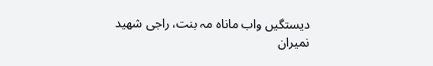دیستگیں واب ماناہ مہ بنت، راجی شھید نمیران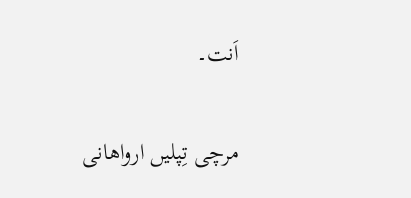اَنت۔

مرچی تِپلیں ارواھانی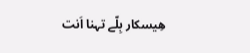ھِیسکار بِلّے تہنا اَنت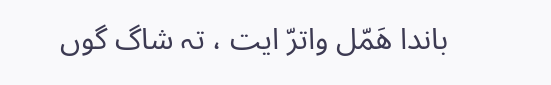باندا ھَمّل واترّ ایت ، تہ شاگ گوں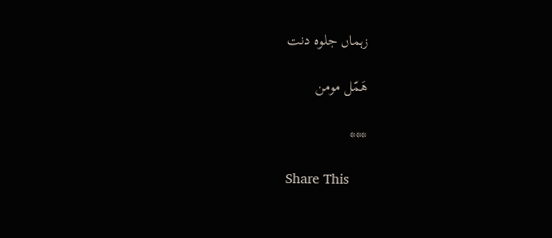زہماں جلوہ دنت

ھَمّل مومن

***

Share This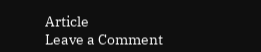Article
Leave a Comment